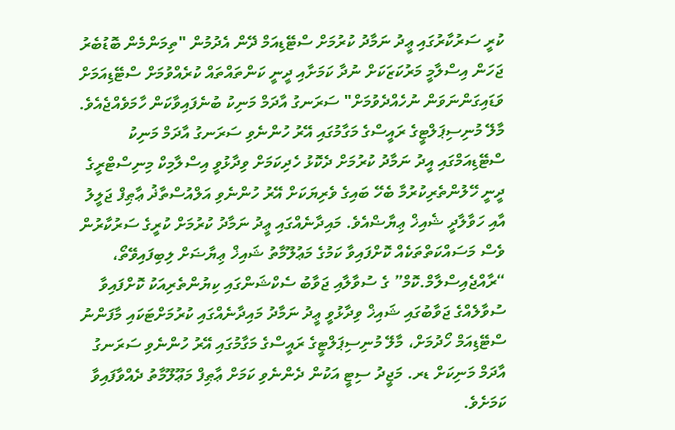ކުރީ ސަރުކާރުގައި ޢީދު ނަމާދު ކުރުމަށް ސްޓޭޑިއަމް ދޭން އެދުމުން "ތިމަންމެން ބޮޑުބެރު ޖަހަން އިސްލާމީ މަރުކަޒަކަށް ނުދާ ކަމަށާއި ދީނީ ކަންތައްތައް ކުރެއްވުމަށް ސްޓޭޑިއަމަށް ވަޑައިގަންނަވަން ނުހެއްދެވުމަށް" ސަރަނގު އާދަމް މަނިކު ބުނެފައިވާކަން ހާމަވެއްޖެއެވެ.
މާލޭ މުނިސިޕަލްޓީގެ ރައީސްގެ މަގާމުގައި އޭރު ހުންނެވި ސަރަނގު އާދަމް މަނިކު ސްޓޭޑިއަމްގައި އީދު ނަމާދު ކުރުމަށް ދެކޮޅު ހެދިކަމަށް ވިދާޅުވީ އިސްލާމިކް މިނިސްޓްރީގެ ދީނީ ހޭލުންތެރިކުރުމާ ބެހޭ ބައިގެ ވެރިޔަކަށް އޭރު ހުންނެވި އަލްއުސްތާޛު ޢާޠިފް ޖަލީލު އާއި ހަވާލާދީ ޝެއިޚް ޢިޔާޟްއެވެ. މައިދާނެއްގައި ޢީދު ނަމާދު ކުރުމަށް ކުރީގެ ސަރުކާރުން ވެސް މަސައްކަތްތަކެއް ކޮށްފައިވާ ކަމުގެ މަޢުލޫމާތު ޝައިޚް ޢިޔާޟަށް ލިބިފައިވޭތޯ، “ރާއްޖެއިސްލާމް.ކޮމް” ގެ ސުވާލާއި ޖަވާބު ސެކްޝަންގައި ކިޔުންތެރިއަކު ކޮށްފައިވާ ސުވާލެއްގެ ޖަވާބުގައި ޝައިޚް ވިދާޅުވީ ޢީދު ނަމާދު މައިދާނެއްގައި ކުރުމަށްޓަކައި މާފަންނު ސްޓޭޑިއަމް ހޯދުމަށް، މާލޭ މުނިސިޕަލްޓީގެ ރައީސްގެ މަގާމުގައި އޭރު ހުންނެވި ސަރަނގު އާދަމް މަނިކަށް ޑރ. މަޖީދު ސިޓީ އަކުން ދެންނެވި ކަމަށް ޢާޠިފް މަޢޫލޫމާތު ދެއްވާފައިވާ ކަމަށެވެ.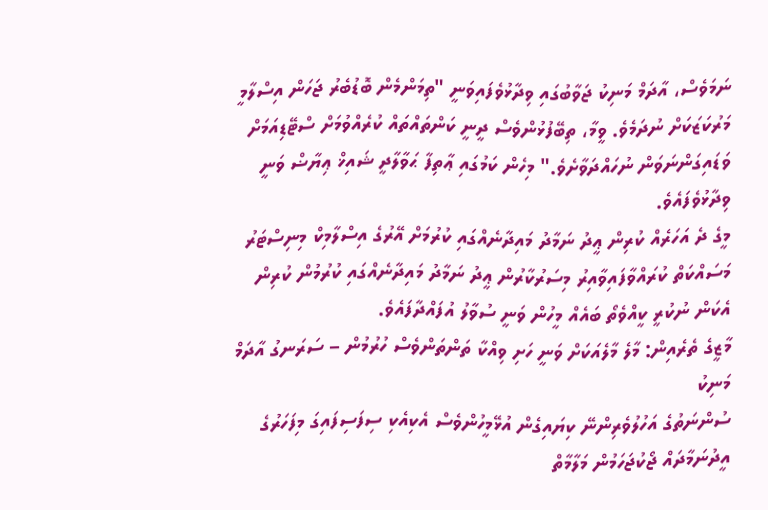ނަމަވެސް، އާދަމް މަނިކު ޖަވާބުގައި ވިދާޅުވެފައިވަނީ "ތިމަންމެން ބޮޑުބެރު ޖަހަން އިސްލާމީ މަރުކަޒަކަށް ނުދަމެވެ. ވީމާ، ތިބޭފުޅުންވެސް ދީނީ ކަންތައްތައް ކުރެއްވުމަށް ސްޓޭޑިއަމަށް ވަޑައިގަންނަވަން ނުހައްދަވާށެވެ." މިހެން ކަމުގައި ޢާތިފާ ޙަވާލާދީ ޝައިޚް ޢިޔާޟް ވަނީ ވިދާޅުވެފައެވެ.
މީގެ ދެ އަހަރެއް ކުރިން ޢީދު ނަމާދު މައިދާނެއްގައި ކުރުމަށް އޭރުގެ އިސްލާމިކް މިނިސްޓަރު މަސައްކަތް ކުރައްވާފައިވާއިރު މިސަރުކާރުން ޢީދު ނަމާދު މައިދާނެއްގައި ކުރުމުން ކުރިން އެކަން ނުކުރީ ކީއްވެތޯ ބައެއް މީހުން ވަނީ ސުވާލު އުފައްދާފައެވެ.
މާޒީގެ ތެރެއިން: މާލެ މާލެއަކަށް ވަނީ ހަށި ވިއްކާ ތަންތަންވެސް ހުރުމުން – ސަރަނގު އާދަމް މަނިކު
ސުންނަތުގެ އަހުލުވެރިންނޭ ކިޔައިގެން އުޅޭމީހުންވެސް އެކިއެކި ސިފަސިފައިގަ މިފަހަރުގެ އީދުނަމާދައް ޖޯކުޖަހަމުން މަލާމާތް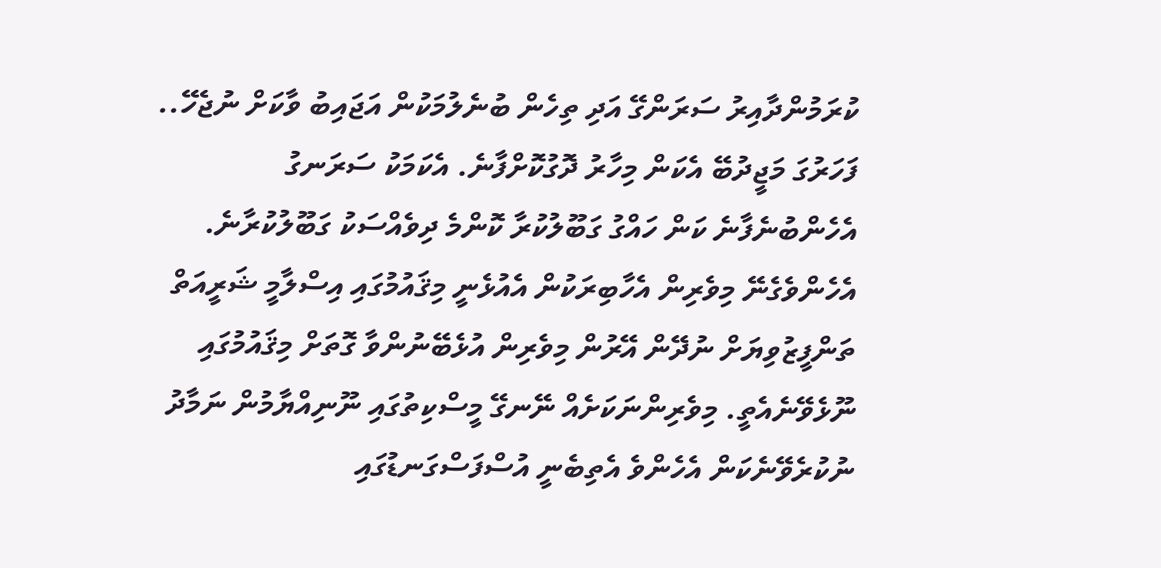ކުރަމުންދާއިރު ސަރަންގޭ އަދި ތިހެން ބުނެލުމަކުން އަޖައިބު ވާކަށް ނުޖެހޭ..
ފަހަރުގަ މަޖީދުބޭ އެކަން މިހާރު ދޮގުކޮށްފާނެ. އެކަމަކު ސަރަނގު އެހެންބުނެފާނެ ކަން ހައްގު ގަބޫލުކުރާ ކޮންމެ ދިވެއްސަކު ގަބޫލުކުރާނެ. އެހެންވެގެނޭ މިވެރިން އެހާބިރަކުން އެއުޅެނީ މިޤައުމުގައި އިސްލާމީ ޝަރީއަތް ތަންފީޒުވިޔަށް ނުދޭން އޭރުން މިވެރިން އުޅެބޭނުންވާ ގޮތަށް މިޤައުމުގައި ނޫޅެވޭނެއެތީ. މިވެރިންނަކަށެއް ނޭނގޭ މީސްކިތުގައި ނޫނިއްޔާމުން ނަމާދު ނުކުރެވޭނެކަން އެހެންވެ އެތިބެނީ އުސްފަސްގަނޑުގައި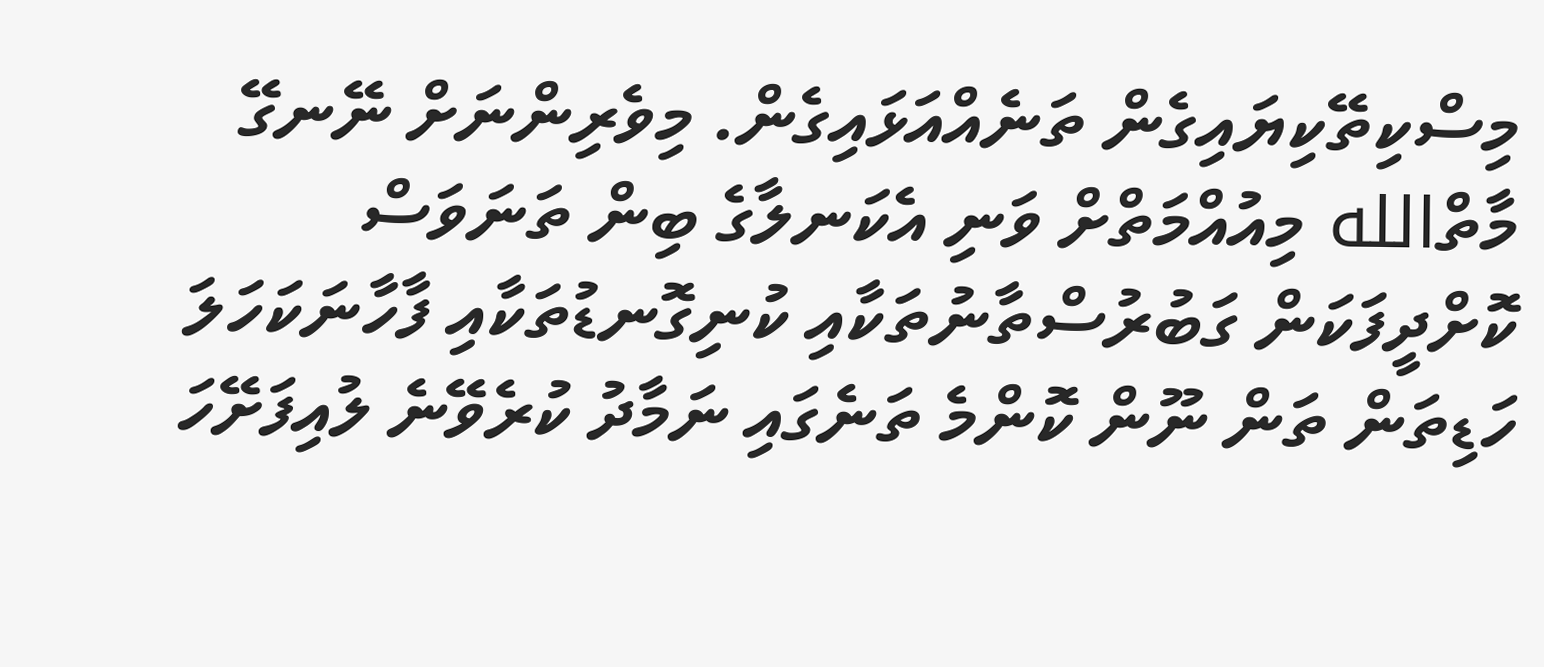މިސްކިތޭކިޔައިގެން ތަނެއްއަޅައިގެން. މިވެރިންނަށް ނޭނގޭ މާތްالله މިއުއްމަތްށް ވަނި އެކަނލާގެ ބިން ތަނަވަސް ކޮށްދީފަކަން ގަބުރުސްތާނުތަކާއި ކުނިގޮނޑުތަކާއި ފާހާނަކަހަލަ ހަޑިތަން ތަން ނޫން ކޮންމެ ތަނެގައި ނަމާދު ކުރެވޭނެ ލުއިފަށޭހަ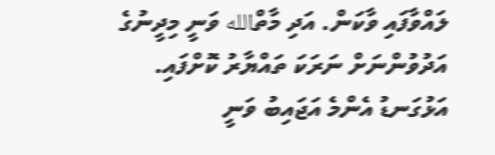ލައްވާފައި ވާކަން. އަދި މާތްالله ވަނީ މިދީނުގެ އަދުވުންނަށް ނަރަކަ ތައްޔާރު ކޮށްފައި. އަޅުގަނޑު އެންމެ އަޖައިބު ވަނީ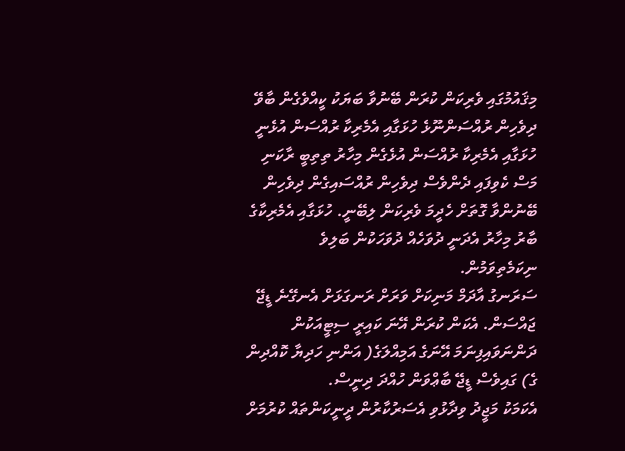މިޤައުމުގައި ވެރިކަން ކުރަން ބޭނުވާ ބަޔަކު ކީއްވެގެން ބާވޭ ދިވެހިން ރުއްސަންނޫޅެ ހުޅަގާއި އެމެރިކާ ރުއްސަން އުޅެނީ ހުޅަގާއި އެމެރިކާ ރުއްސަން އުޅެގެން މިހާރު ތިތިބީ ރާކަނި މަސް ކެވިފައި ދެންވެސް ދިވެހިން ރުއްސައިގެން ދިވެހިން ބޭނުންވާ ގޮތަށް ހެދީމަ ވެރިކަން ލިބޭނީ. ހުޅަގާއި އެމެރިކާގެ ބާރު މިހާރު އެދަނީ ދުވަހެއް ދުވަހަކުން ބަލިވެ ނިކަމެތިވަމުން.
ސަރަނގު އާދަމް މަނިކަށް ވަރަށް ރަނގަޅަށް އެނގޭނެ ޑީޖޭ ޖައްސަން. އެކަން ކުރަން އޭނަ ކައިރީ ސިޓީއަކުން ދަންނަވައިފިނަމަ އޭނަގެ އަމިއްލަގެ( އަންނި ހަދިޔާ ކޮއްދިން ގެ) ގައިވެސް ޑީޖޭ ބާޢްވަން ހުއްދަ ދިނީސް.
އެކަމަކު މަޖީދު ވިދާޅުވި އެސަރުކާރުން ދީނީކަންތައް ކުރުމަށް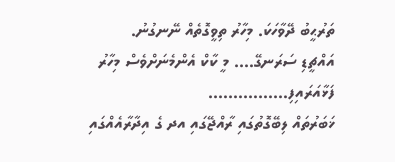ތަރުޙީބު ދޭވާހަކަ. މިހާރު ތިވީގޮތެއް ނޭނގުނު.
އައްޗީޑި ސަރަނގޭ…. މީ ކާކް އެންމެނަށްވެސް މިހާރު ފަޅާއަރައިފި…………….
ޚަބަރުތައް ލިބޭގޮތުގައި ރާއްޖޭގައި އދ ގެ އިދާރާއެއްގައި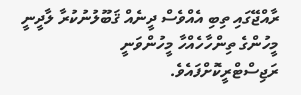ރާއްޖޭގައި ތިބި އެއްވެސް ދީނެއް ޤަބޫލުނުކުރާ ލާދީނީ މީހުންގެ ތިންހާހެއްހާ މީހުންވަނީ ރަޖިސްޓްރީކޮށްފައެވެ.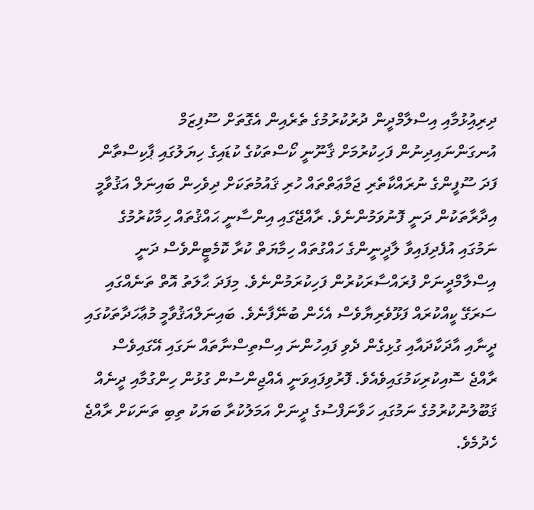ދިރިއިުޅުމާއި އިސްލާމްދީން ދުރުކުރުމުގެ ތެރެއިން އެގޮތަށް ސޫފިޒަމް އުނގަންނައިދިނުން ފަހިކުރުމަށް ޤާނޫނީ ކޯސްތަކުގެ ކުޑައިގެ ހިޔަލުގައި ޕާކިސްތާން ފަދަ ސޫފީންގެ ނުރައްކާތެރި ޖަމާޢަތްތައް ހުރި ޤައުމުތަކަށް ދިވެހިން ބައިނަލް އަޤުވާމީ އިދާރާތަކުން ދަނީ ފޮނުވަމުންނެވެ. ރާއްޖޭގައި އިންސާނީ ޙައްޤުތައް ހިމާކުރުމުގެ ނަމުގައި އުފެދިފައިވާ ލާދީނީންގެ ހައްގުތައް ހިމާޔަތް ކުރާ ކޮމެޓީންވެސް ދަނީ އިސްލާމްދީނަށް ފުރައްސާރަކުރުން ފަހިކުރަމުންނެވެ. މިފަދަ ޙާލަތު އޮތް ތަނެއްގައި ސަރަގޭ ކީއްކުރައް ފަޅޫވެރިޔާވެސް އެހެން ބުނޭފާނެވެ. ބައިނަލްއަޤުވާމީ މުޢާހަދާތަކުގައި ދީނާއި އާދަކާދައާއި ގުޅިގެން ދެވި ފައިހުންނަ އިސްތިސްނާތައް ނަގައި އޭގައިވެސް ރާއްޖެ ސޮއިކުރިކަމުގައިވެއެވެ. ފޮރުވިފައިވަނީ އެއްޖިންސުން ގުޅުން ހިންގުމާއި ދީނެއް ޤަބޫލުނުކުރުމުގެ ނަމުގައި ހަވާނަފްސުގެ ދީނަށް އަމަލުކުރާ ބަޔަކު ތިބި ތަނަކަށް ރާއްޖެ ހެދުމެވެ.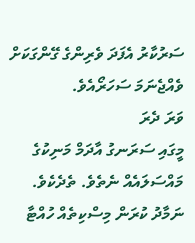ސަރުކާރު އެފަދަ ވެރިންގެ ގޭންގަކަށް ވެއްޖެނަމަ ސަހަރޯއެވެ.
ވަރަ ދެރަ
މީގައި ސަރަނގު އާދަމް މަނިކުގެ މައްސަލައެއް ނެތެވެ. ތެދެކެވެ. ނަމާދު ކުރަން މިސްކިތެއް ހުއްޓާ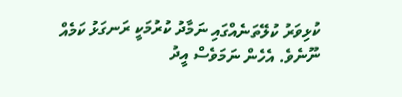ކުޅިވަރު ކުލޭތަނެއްގައި ނަމާދު ކުރުމަކީ ރަނގަޅު ކަމެއް ނޫނެވެ. އެހެން ނަމަވެސް އީދު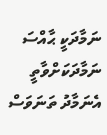ނަމާދަކީ ޙާއްސަ ނަމާދަކަށްވާތީ އެނަމާދު ތަނަވަސް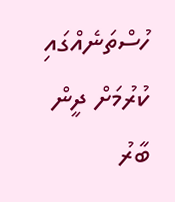ހުސްތަނެއްގައި ކުރުމަށް ދީން ބާރު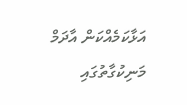އަޅާކަމެއްކަން އާދަމް މަނިކުގާތުގައި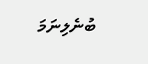ބުނެލިނަމަ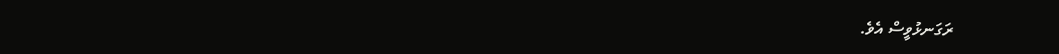ރަގަނޅުވީސް އެވެ.